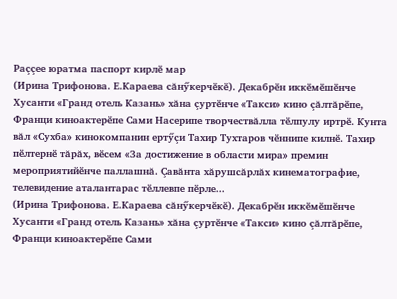Раççее юратма паспорт кирлӗ мар
(Ирина Трифонова. Е.Караева сăнӳкерчӗкӗ). Декабрӗн иккӗмӗшӗнче Хусанти «Гранд отель Казань» хăна çуртӗнче «Такси» кино çăлтăрӗпе, Франци киноактерӗпе Сами Насерипе творчествăлла тӗлпулу иртрӗ. Кунта вăл «Сухба» кинокомпанин ертӳçи Тахир Тухтаров чӗннипе килнӗ. Тахир пӗлтернӗ тăрăх, вӗсем «За достижение в области мира» премин мероприятийӗнче паллашнă. Çавăнта хăрушсăрлăх кинематографие, телевидение аталантарас тӗллевпе пӗрле...
(Ирина Трифонова. Е.Караева сăнӳкерчӗкӗ). Декабрӗн иккӗмӗшӗнче Хусанти «Гранд отель Казань» хăна çуртӗнче «Такси» кино çăлтăрӗпе, Франци киноактерӗпе Сами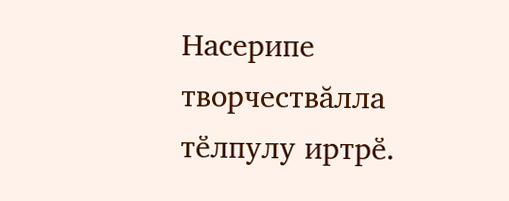Насерипе творчествăлла тӗлпулу иртрӗ.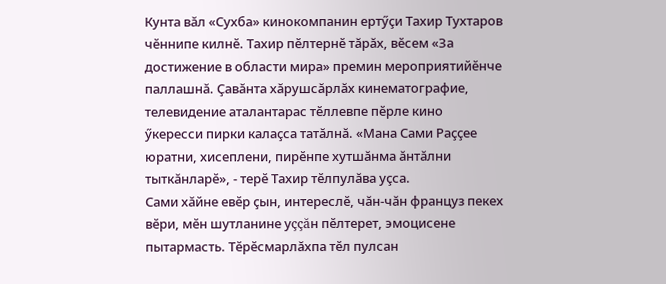Кунта вăл «Сухба» кинокомпанин ертӳçи Тахир Тухтаров чӗннипе килнӗ. Тахир пӗлтернӗ тăрăх, вӗсем «За достижение в области мира» премин мероприятийӗнче паллашнă. Çавăнта хăрушсăрлăх кинематографие, телевидение аталантарас тӗллевпе пӗрле кино ӳкересси пирки калаçса татăлнă. «Мана Сами Раççее юратни, хисеплени, пирӗнпе хутшăнма ăнтăлни тыткăнларӗ», - терӗ Тахир тӗлпулăва уçса.
Сами хăйне евӗр çын, интереслӗ, чăн-чăн француз пекех вӗри, мӗн шутланине уççăн пӗлтерет, эмоцисене пытармасть. Тӗрӗсмарлăхпа тӗл пулсан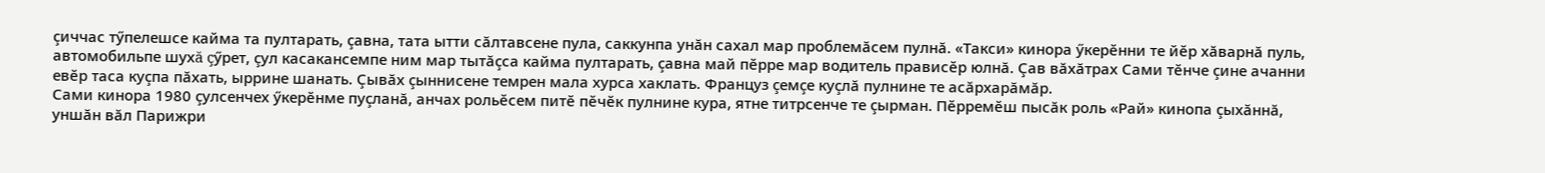çиччас тӳпелешсе кайма та пултарать, çавна, тата ытти сăлтавсене пула, саккунпа унăн сахал мар проблемăсем пулнă. «Такси» кинора ӳкерӗнни те йӗр хăварнă пуль, автомобильпе шухă çӳрет, çул касакансемпе ним мар тытăçса кайма пултарать, çавна май пӗрре мар водитель прависӗр юлнă. Çав вăхăтрах Сами тӗнче çине ачанни евӗр таса куçпа пăхать, ыррине шанать. Çывăх çыннисене темрен мала хурса хаклать. Француз çемçе куçлă пулнине те асăрхарăмăр.
Сами кинора 1980 çулсенчех ӳкерӗнме пуçланă, анчах рольӗсем питӗ пӗчӗк пулнине кура, ятне титрсенче те çырман. Пӗрремӗш пысăк роль «Рай» кинопа çыхăннă, уншăн вăл Парижри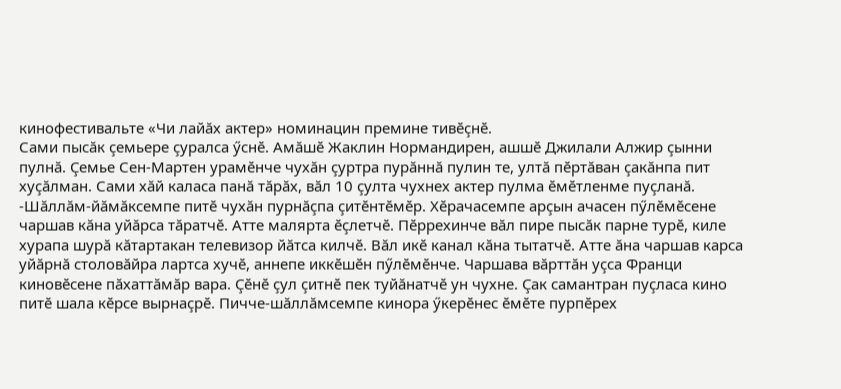кинофестивальте «Чи лайăх актер» номинацин премине тивӗçнӗ.
Сами пысăк çемьере çуралса ӳснӗ. Амăшӗ Жаклин Нормандирен, ашшӗ Джилали Алжир çынни пулнă. Çемье Сен-Мартен урамӗнче чухăн çуртра пурăннă пулин те, ултă пӗртăван çакăнпа пит хуçăлман. Сами хăй каласа панă тăрăх, вăл 10 çулта чухнех актер пулма ӗмӗтленме пуçланă.
-Шăллăм-йăмăксемпе питӗ чухăн пурнăçпа çитӗнтӗмӗр. Хӗрачасемпе арçын ачасен пӳлӗмӗсене чаршав кăна уйăрса тăратчӗ. Атте малярта ӗçлетчӗ. Пӗррехинче вăл пире пысăк парне турӗ, киле хурапа шурă кăтартакан телевизор йăтса килчӗ. Вăл икӗ канал кăна тытатчӗ. Атте ăна чаршав карса уйăрнă столовăйра лартса хучӗ, аннепе иккӗшӗн пӳлӗмӗнче. Чаршава вăрттăн уçса Франци киновӗсене пăхаттăмăр вара. Çӗнӗ çул çитнӗ пек туйăнатчӗ ун чухне. Çак самантран пуçласа кино питӗ шала кӗрсе вырнаçрӗ. Пичче-шăллăмсемпе кинора ӳкерӗнес ӗмӗте пурпӗрех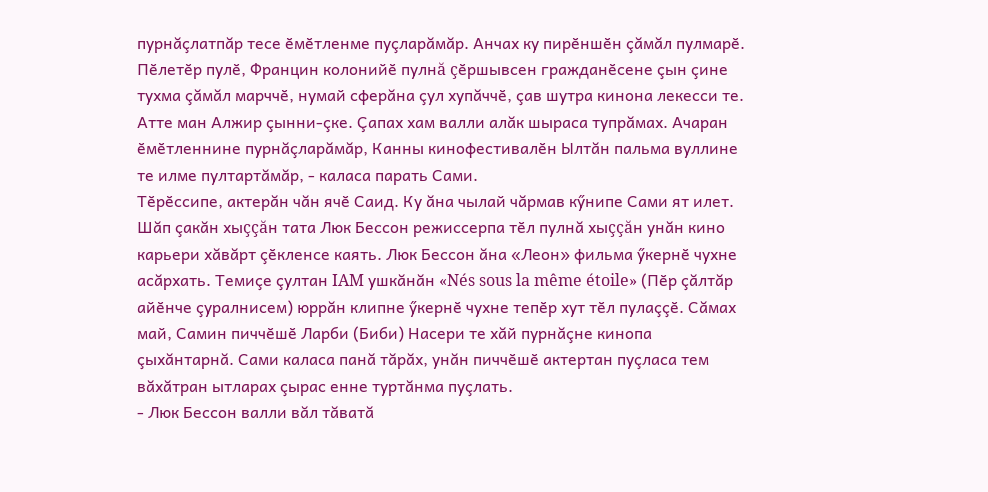пурнăçлатпăр тесе ӗмӗтленме пуçларăмăр. Анчах ку пирӗншӗн çăмăл пулмарӗ. Пӗлетӗр пулӗ, Францин колонийӗ пулнă çӗршывсен гражданӗсене çын çине тухма çăмăл марччӗ, нумай сферăна çул хупăччӗ, çав шутра кинона лекесси те. Атте ман Алжир çынни-çке. Çапах хам валли алăк шыраса тупрăмах. Ачаран ӗмӗтленнине пурнăçларăмăр, Канны кинофестивалӗн Ылтăн пальма вуллине те илме пултартăмăр, - каласа парать Сами.
Тӗрӗссипе, актерăн чăн ячӗ Саид. Ку ăна чылай чăрмав кӳнипе Сами ят илет. Шăп çакăн хыççăн тата Люк Бессон режиссерпа тӗл пулнă хыççăн унăн кино карьери хăвăрт çӗкленсе каять. Люк Бессон ăна «Леон» фильма ӳкернӗ чухне асăрхать. Темиçе çултан IAM ушкăнăн «Nés sous la même étoile» (Пӗр çăлтăр айӗнче çуралнисем) юррăн клипне ӳкернӗ чухне тепӗр хут тӗл пулаççӗ. Сăмах май, Самин пиччӗшӗ Ларби (Биби) Насери те хăй пурнăçне кинопа çыхăнтарнă. Сами каласа панă тăрăх, унăн пиччӗшӗ актертан пуçласа тем вăхăтран ытларах çырас енне туртăнма пуçлать.
- Люк Бессон валли вăл тăватă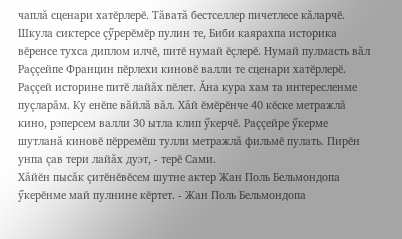чаплă сценари хатӗрлерӗ. Тăватă бестселлер пичетлесе кăларчӗ. Шкула сиктерсе çӳрерӗмӗр пулин те, Биби каярахпа историка вӗренсе тухса диплом илчӗ, питӗ нумай ӗçлерӗ. Нумай пулмасть вăл Раççейпе Францин пӗрлехи киновӗ валли те сценари хатӗрлерӗ. Раççей историне питӗ лайăх пӗлет. Ăна кура хам та интересленме пуçларăм. Ку енӗпе вăйлă вăл. Хăй ӗмӗрӗнче 40 кӗске метражлă кино, рэперсем валли 30 ытла клип ӳкерчӗ. Раççейре ӳкерме шутланă киновӗ пӗрремӗш тулли метражлă фильмӗ пулать. Пирӗн унпа çав тери лайăх дуэт, - терӗ Сами.
Хăйӗн пысăк çитӗнӗвӗсем шутне актер Жан Поль Бельмондопа ӳкерӗнме май пулнине кӗртет. - Жан Поль Бельмондопа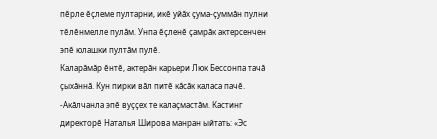пӗрле ӗçлеме пултарни, икӗ уйăх çума-çуммăн пулни тӗлӗнмелле пулăм. Унпа ӗçленӗ çамрăк актерсенчен эпӗ юлашки пултăм пулӗ.
Каларăмăр ӗнтӗ, актерăн карьери Люк Бессонпа тачă çыхăннă. Кун пирки вăл питӗ кăсăк каласа пачӗ.
-Акăлчанла эпӗ вуççех те калаçмастăм. Кастинг директорӗ Наталья Широва манран ыйтать: «Эс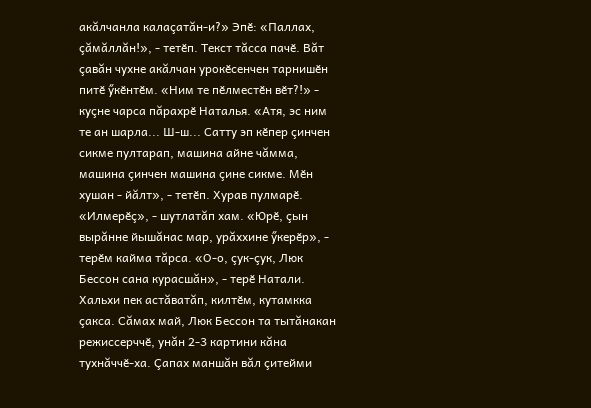акăлчанла калаçатăн-и?» Эпӗ: «Паллах, çăмăллăн!», - тетӗп. Текст тăсса пачӗ. Вăт çавăн чухне акăлчан урокӗсенчен тарнишӗн питӗ ӳкӗнтӗм. «Ним те пӗлместӗн вӗт?!» - куçне чарса пăрахрӗ Наталья. «Атя, эс ним те ан шарла... Ш-ш... Сатту эп кӗпер çинчен сикме пултарап, машина айне чăмма, машина çинчен машина çине сикме. Мӗн хушан - йăлт», - тетӗп. Хурав пулмарӗ. «Илмерӗç», - шутлатăп хам. «Юрӗ, çын вырăнне йышăнас мар, урăххине ӳкерӗр», - терӗм кайма тăрса. «О-о, çук-çук, Люк Бессон сана курасшăн», - терӗ Натали. Хальхи пек астăватăп, килтӗм, кутамкка çакса. Сăмах май, Люк Бессон та тытăнакан режиссерччӗ, унăн 2-3 картини кăна тухнăччӗ-ха. Çапах маншăн вăл çитейми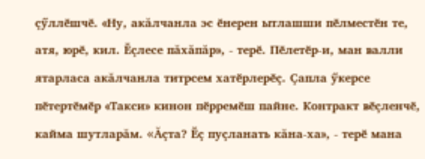çӳллӗшчӗ. «Ну, акăлчанла эс ӗнерен ытлашши пӗлместӗн те, атя, юрӗ, кил. Ӗçлесе пăхăпăр», - терӗ. Пӗлетӗр-и, ман валли ятарласа акăлчанла титрсем хатӗрлерӗç. Çапла ӳкерсе пӗтертӗмӗр «Такси» кинон пӗрремӗш пайне. Контракт вӗçленчӗ, кайма шутларăм. «Ăçта? Ӗç пуçланать кăна-ха», - терӗ мана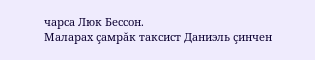чарса Люк Бессон.
Маларах çамрăк таксист Даниэль çинчен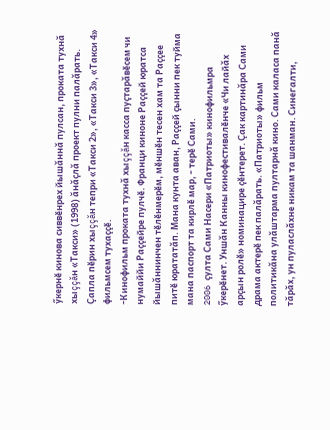ӳкернӗ кинова сиввӗнрех йышăннă пулсан, проката тухнă хыççăн «Такси» (1998) ăнăçлă проект пулни палăрать. Çапла пӗрин хыççăн тепри «Такси 2», «Такси 3», «Такси 4» фильмсем тухаççӗ.
-Кинофильм проката тухнă хыççăн касса пуçтарăвӗсем чи нумаййи Раççейре пулчӗ. Франци киноне Раççей юратса йышăннинчен тӗлӗнмерӗм, мӗншӗн тесен хам та Раççее питӗ юрататăп. Мана кунта аван, Раççей çынни пек туйма мана паспорт та кирлӗ мар, - терӗ Сами.
2006 çулта Сами Насери «Патриоты» кинофильмра ӳкерӗнет. Уншăн Канны кинофестивалӗнче «Чи лайăх арçын ролӗ» номинацире çӗнтерет. Çак картинăра Сами драма актерӗ пек палăрать. «Патриоты» фильм политикăна улăштарма пултарнă кино. Сами каласа панă тăрăх, ун пуласлăхне никам та шанман. Синегалти,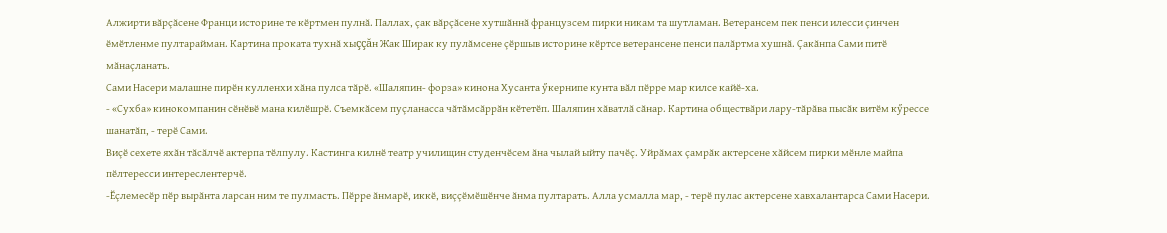Алжирти вăрçăсене Франци историне те кӗртмен пулнă. Паллах, çак вăрçăсене хутшăннă французсем пирки никам та шутламан. Ветерансем пек пенси илесси çинчен ӗмӗтленме пултарайман. Картина проката тухнă хыççăн Жак Ширак ку пулăмсене çӗршыв историне кӗртсе ветерансене пенси палăртма хушнă. Çакăнпа Сами питӗ мăнаçланать.
Сами Насери малашне пирӗн кулленхи хăна пулса тăрӗ. «Шаляпин- форза» кинона Хусанта ӳкернипе кунта вăл пӗрре мар килсе кайӗ-ха.
- «Сухба» кинокомпанин сӗнӗвӗ мана килӗшрӗ. Съемкăсем пуçланасса чăтăмсăррăн кӗтетӗп. Шаляпин хăватлă сăнар. Картина обществăри лару-тăрăва пысăк витӗм кӳрессе шанатăп, - терӗ Сами.
Виçӗ сехете яхăн тăсăлчӗ актерпа тӗлпулу. Кастинга килнӗ театр училищин студенчӗсем ăна чылай ыйту пачӗç. Уйрăмах çамрăк актерсене хăйсем пирки мӗнле майпа пӗлтересси интереслентерчӗ.
-Ӗçлемесӗр пӗр вырăнта ларсан ним те пулмасть. Пӗрре ăнмарӗ, иккӗ, виççӗмӗшӗнче ăнма пултарать. Алла усмалла мар, - терӗ пулас актерсене хавхалантарса Сами Насери.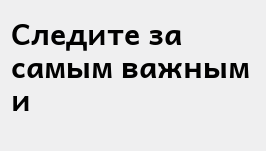Следите за самым важным и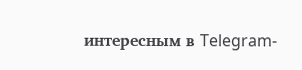интересным в Telegram-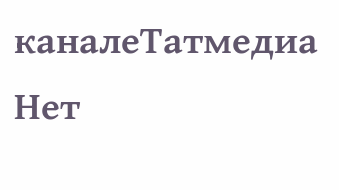каналеТатмедиа
Нет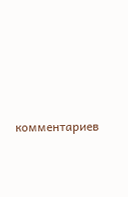комментариев